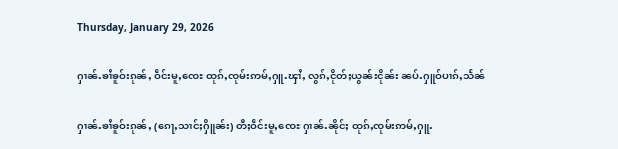Thursday, January 29, 2026

ႁၢၼ်ႉၶၢႆၶူဝ်းၵုၼ်ႇ ဝဵင်းမူႇၸေႊ ထုၵ်ႇၸုမ်းဢမ်ႇႁူႉၾၢႆႇ လွၵ်ႇငိုတ်ႈယွၼ်းငိုၼ်း ၼပ်ႉႁူဝ်ပၢၵ်ႇသႅၼ်

ႁၢၼ်ႉၶၢႆၶူဝ်းၵုၼ်ႇ (ၵေႃႇသၢင်ႈႁိူၼ်း) တီႈဝဵင်းမူႇၸေႊ ႁၢၼ်ႉၼိုင်ႈ ထုၵ်ႇၸုမ်းဢမ်ႇႁူႉ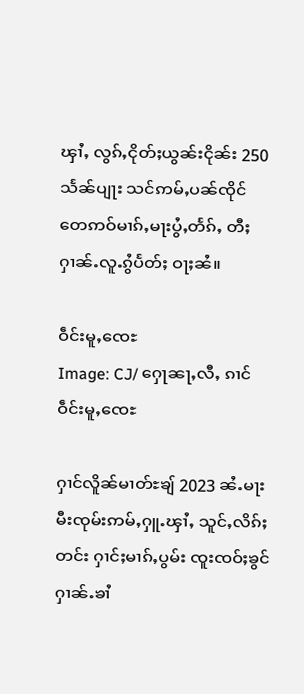ၾၢႆႇ လွၵ်ႇငိုတ်ႈယွၼ်းငိုၼ်း 250 သႅၼ်ပျႃး သင်ဢမ်ႇပၼ်ၸိုင် တေဢဝ်မၢၵ်ႇမႃးပွႆႇတႅၵ်ႇ တီႈႁၢၼ်ႉလူႉၵွႆပႅတ်ႈ ဝႃႈၼႆ။

ဝဵင်းမူႇၸေႊ
Image: CJ/ ႁေႃၼႃႇလီႇ ၵၢင်ဝဵင်းမူႇၸေႊ

ႁၢင်လိူၼ်မၢတ်ႊၶျ် 2023 ၼႆႉမႃး မီးၸုမ်းဢမ်ႇႁူႉၾၢႆႇ သူင်ႇလိၵ်ႈတင်း ႁၢင်ႈမၢၵ်ႇပွမ်း ၸူးၸဝ်ႈၶွင်ႁၢၼ်ႉၶၢႆ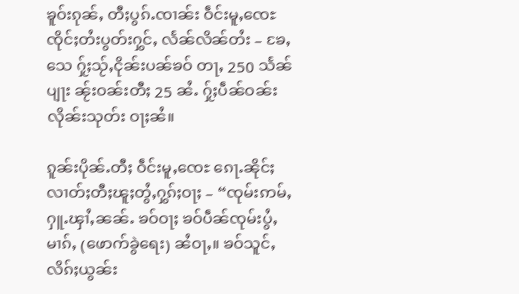ၶူဝ်းၵုၼ်ႇ တီႈပွၵ်ႉၸၢၼ်း ဝဵင်းမူႇၸေႊ ၸိုင်ႈတႆးပွတ်းႁွင်ႇ လႅၼ်လိၼ်တႆး – ၶႄႇသေ ႁႂ်ႈသႂ်ႇငိုၼ်းပၼ်ၶဝ် တႃႇ 250 သႅၼ်ပျႃး ၼႂ်းဝၼ်းတီႈ 25 ၼႆႉ ႁႂ်ႈပဵၼ်ဝၼ်းလိုၼ်းသုတ်း ဝႃႈၼႆ။

ၵူၼ်းပိုၼ်ႉတီႈ ဝဵင်းမူႇၸေႊ ၵေႃႉၼိုင်ႈ လၢတ်ႈတီႈၽူႈတွႆႇႁွၵ်ႈဝႃႈ – “ၸုမ်းဢမ်ႇႁူႉၾၢႆႇၼၼ်ႉ ၶဝ်ဝႃႈ ၶဝ်ပဵၼ်ၸုမ်းပွႆႇ မၢၵ်ႇ (ဖောက်ခွဲရေး) ၼႆဝႃႇ။ ၶဝ်သူင်ႇလိၵ်ႈယွၼ်း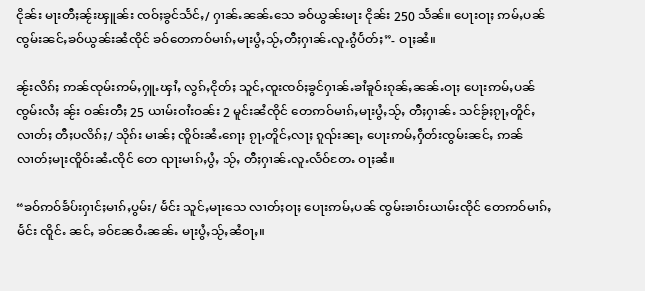ငိုၼ်း မႃးတီႈၼႂ်းၾူၼ်း ၸဝ်ႈၶွင်သႅင်ႇ/ ႁၢၼ်ႉၼၼ်ႉသေ ၶဝ်ယွၼ်းမႃး ငိုၼ်း 250 သႅၼ်။ ပေႃးဝႃႈ ဢမ်ႇပၼ် ၸွမ်းၼင်ႇၶဝ်ယွၼ်းၼႆၸိုင် ၶဝ်တေဢဝ်မၢၵ်ႇမႃးပွႆႇသႂ်ႇတီႈႁၢၼ်ႉလူႉၵွႆပႅတ်ႈ”- ဝႃႈၼႆ။

ၼႂ်းလိၵ်ႈ ဢၼ်ၸုမ်းဢမ်ႇႁူႉၾၢႆႇ လွၵ်ႇငိုတ်ႈ သူင်ႇၸူးၸဝ်ႈၶွင်ႁၢၼ်ႉၶၢႆၶူဝ်းၵုၼ်ႇၼၼ်ႉဝႃႈ ပေႃးဢမ်ႇပၼ်ၸွမ်းလႆႈ ၼႂ်း ဝၼ်းတီႈ 25 ယၢမ်းဝၢႆးဝၼ်း 2 မူင်းၼႆၸိုင် တေဢဝ်မၢၵ်ႇမႃးပွႆႇသႂ်ႇ တီႈႁၢၼ်ႉ သင်ၶႂ်ႈၵႂႃႇတိူင်ႇလၢတ်ႈ တီႈပလိၵ်ႈ/ သိုၵ်း မၢၼ်ႈ ၸိူဝ်းၼႆႉၵေႃႈ ၵႂႃႇတိူင်ႇလႃႈ ၵူၺ်းၼႃႇ ပေႃးဢမ်ႇႁဵတ်းၸွမ်းၼင်ႇ ဢၼ်လၢတ်ႈမႃးၸိူဝ်းၼႆႉၸိုင် တေ ၺႃးမၢၵ်ႇပွႆႇ သႂ်ႇ တီႈႁၢၼ်ႉလူႉလႅဝ်တႄႉ ဝႃႈၼႆ။

“ၶဝ်ဢဝ်ၶႅပ်းႁၢင်ႈမၢၵ်ႇပွမ်း/ မႅင်း သူင်ႇမႃးသေ လၢတ်ႈဝႃႈ ပေႃးဢမ်ႇပၼ် ၸွမ်းၶၢဝ်းယၢမ်းၸိုင် တေဢဝ်မၢၵ်ႇမႅင်း ၸိူင်ႉ ၼင်ႇ ၶဝ်ၼႄဝႆႉၼၼ်ႉ မႃးပွႆႇသႂ်ႇၼႆဝႃႇ။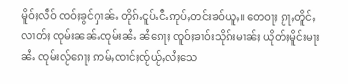မိူဝ်ႈလဵဝ် ၸဝ်ႈၶွင်ႁၢၼ်ႉ တိုၵ်ႉငူပ်ႉငီႉဢုပ်ႇတင်းၶဝ်ယူႇ။ တေဝႃႈ ၵႂႃႇတိူင်ႇလၢတ်ႈ ၸုမ်းၼၼ်ႉၸုမ်းၼႆႉ ၼႆၵေႃႈ ၸူဝ်ႈၶၢဝ်းသိုၵ်းမၢၼ်ႈ ယိုတ်ႈမိူင်းမႃးၼႆႉ ၸုမ်းလႂ်ၵေႃႈ ဢမ်ႇၸၢင်ႈၸႂ်ယႂ်ႇလႆႈသေ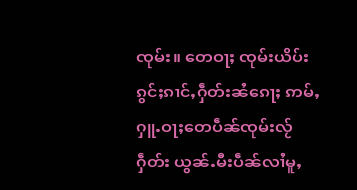ၸုမ်း။ တေဝႃႈ ၸုမ်းယိပ်းၵွင်ႈၵၢင်ႇႁဵတ်းၼႆၵေႃႈ ဢမ်ႇႁူႉဝႃႈတေပဵၼ်ၸုမ်းလႂ်ႁဵတ်း ယွၼ်ႉမီးပဵၼ်လၢႆမူႇ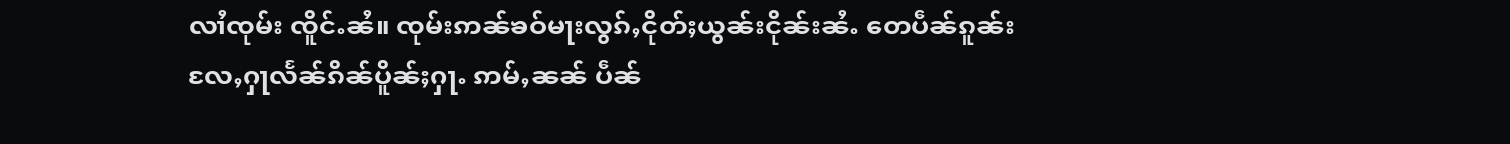လၢႆၸုမ်း ၸိူင်ႉၼႆ။ ၸုမ်းဢၼ်ၶဝ်မႃးလွၵ်ႇငိုတ်ႈယွၼ်းငိုၼ်းၼႆႉ တေပဵၼ်ၵူၼ်းလႄႇႁႃလႅၼ်ၵိၼ်ပိူၼ်ႈႁႃႉ ဢမ်ႇၼၼ် ပဵၼ်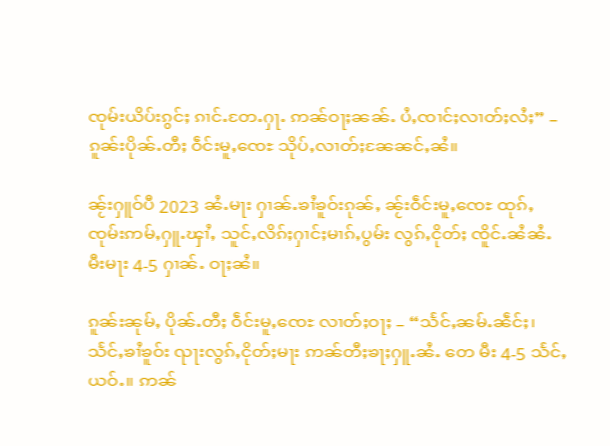ၸုမ်းယိပ်းၵွင်ႈ ၵၢင်ႉတႄႉႁႃႉ ဢၼ်ဝႃႈၼၼ်ႉ ပႆႇၸၢင်ႈလၢတ်ႈလႆႈ” – ၵူၼ်းပိုၼ်ႉတီႈ ဝဵင်းမူႇၸေႊ သိုပ်ႇလၢတ်ႈၼႄၼင်ႇၼႆ။

ၼႂ်းႁူဝ်ပီ 2023 ၼႆႉမႃး ႁၢၼ်ႉၶၢႆၶူဝ်းၵုၼ်ႇ ၼႂ်းဝဵင်းမူႇၸေႊ ထုၵ်ႇၸုမ်းဢမ်ႇႁူႉၾၢႆႇ သူင်ႇလိၵ်ႈႁၢင်ႈမၢၵ်ႇပွမ်း လွၵ်ႇငိုတ်ႈ ၸိူင်ႉၼႆၼႆႉ မီးမႃး 4-5 ႁၢၼ်ႉ ဝႃႈၼႆ။

ၵူၼ်းၼုမ်ႇ ပိုၼ်ႉတီႈ ဝဵင်းမူႇၸေႊ လၢတ်ႈဝႃႈ – “သႅင်ႇၼမ်ႉၼဵင်ႈ၊ သႅင်ႇၶၢႆၶူဝ်း ၺႃးလွၵ်ႇငိုတ်ႈမႃး ဢၼ်တီႈၶႃႈႁူႉၼႆႉ တေ မီး 4-5 သႅင်ႇယဝ်ႉ။ ဢၼ်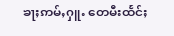ၶႃႈဢမ်ႇႁူႉ တေမီးထႅင်ႈ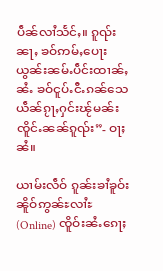ပဵၼ်လၢႆသႅင်ႇ။ ၵူၺ်းၼႃႇ ၶဝ်ဢမ်ႇပေႃးယွၼ်းၼမ်ႉပဵင်းထၢၼ်ႇၼႆႉ ၶဝ်ငူပ်ႉငီႉၵၼ်သေ ယဵၼ်ၵႂႃႇႁင်းၽႂ်မၼ်း ၸိူင်ႉၼၼ်ၵူၺ်း”- ဝႃႈၼႆ။

ယၢမ်းလဵဝ် ၵူၼ်းၶၢႆၶူဝ်းၼိူဝ်ဢွၼ်ႊလၢႆႊ (Online) ၸိူဝ်းၼႆႉၵေႃႈ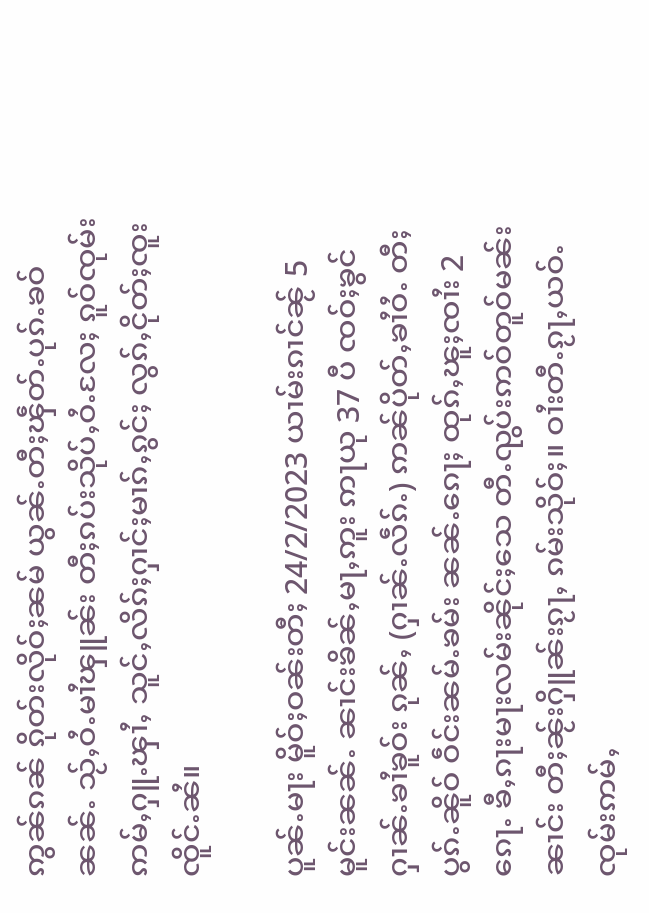ဢွၼ်ၵၼ် ၵိုတ်းလိုဝ်ႈၼမ် ယွၼ်ႉတီႈၾဵတ်ႉပုၵ်ႉၶဝ် ၼၼ်ႉ သႂ်ႇဝႆႉမၢႆၾူၼ်း တီႈၵပ်းသိုပ်ႇဝႆႉလႄႈ ၵူဝ်ၸုမ်းဢမ်ႇႁူႉၾၢႆႇ သူင်ႇလိၵ်ႈႁၢင်ႈမၢၵ်ႇၵွင်ႈ လွၵ်ႇငိုတ်ႈၸူး ၸိူင်ႉၼႆ။

ပူၼ်ႉမႃး မိူဝ်ႈဝၼ်းတီႈ 24/2/2023 ယၢမ်းၵၢင်ၼႂ် 5 မူင်းၼၼ်ႉ ၼၢင်းၶိၼ်ႇမႃႇဢူး ဢႃယု 37 ပီ ၸဝ်ႈၶွင်ႁၢၼ်ႉၶၢႆၶူဝ်း ၵုၼ်ႇ (ႁၢၼ်ႉလဵၵ်ႉ) ဢၼ်ပိုတ်ႇၶၢႆဝႆႉ တီႈပွၵ်ႉၼိူဝ် ဝဵင်းၼမ်ႉၶမ်း ၼၼ်ႉၵေႃႈ ထုၵ်ႇၽူႈၸၢႆး 2 ၵေႃႉ ၶီႇၵႃးမႃးလမ်းၼိုင်ႈသေ တီႉၺွပ်းဢဝ်တူဝ်မၼ်းၼၢင်း တီႈၼႂ်းႁိူၼ်းၵႂႃႇ ၵမ်းသိုဝ်ႈ။ ဝၢႆးတီႉၵႂႃႇယဝ်ႉ ၸုမ်းဢမ်ႇ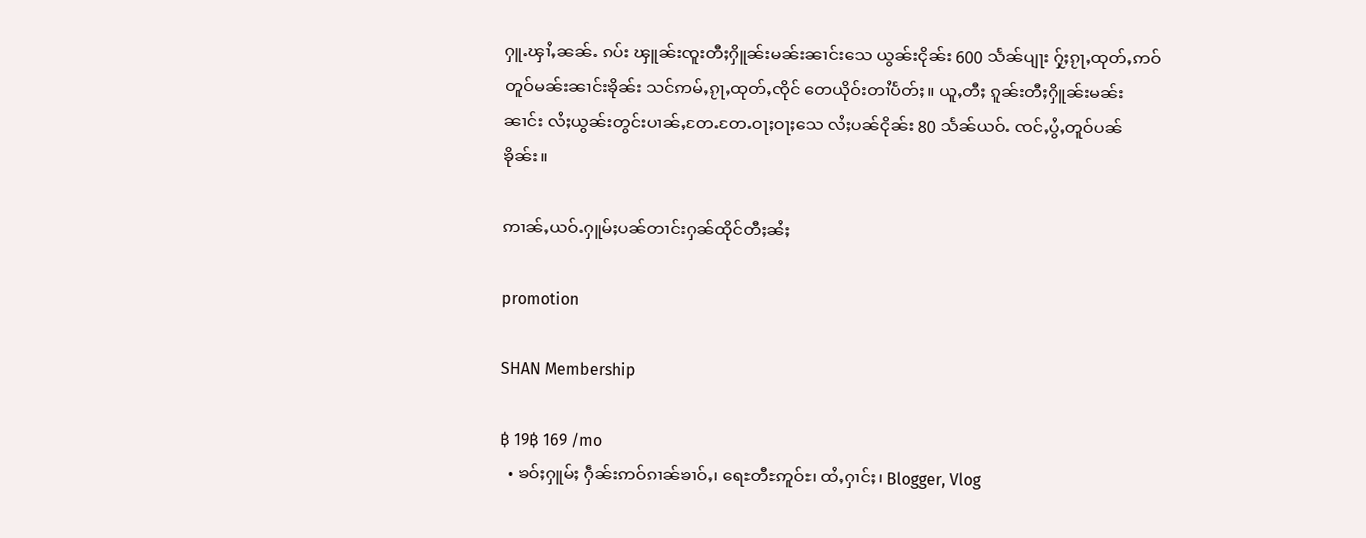ႁူႉၾၢႆႇၼၼ်ႉ ၵပ်း ၾူၼ်းၸူးတီႈႁိူၼ်းမၼ်းၼၢင်းသေ ယွၼ်းငိုၼ်း 600 သႅၼ်ပျႃး ႁႂ်ႈၵႂႃႇထုတ်ႇဢဝ်တူဝ်မၼ်းၼၢင်းၶိုၼ်း သင်ဢမ်ႇၵႂႃႇထုတ်ႇၸိုင် တေယိုဝ်းတၢႆပႅတ်ႈ။ ယူႇတီႈ ၵူၼ်းတီႈႁိူၼ်းမၼ်းၼၢင်း လႆႈယွၼ်းတွင်းပၢၼ်ႇတႄႉတႄႉဝႃႈဝႃႈသေ လႆႈပၼ်ငိုၼ်း 80 သႅၼ်ယဝ်ႉ ၸင်ႇပွႆႇတူဝ်ပၼ်ၶိုၼ်း။

ဢၢၼ်ႇယဝ်ႉႁူမ်ႈပၼ်တၢင်းႁၼ်ထိုင်တီႈၼႆႈ

promotion

SHAN Membership

฿ 19฿ 169 /mo
  • ၶဝ်ႈႁူမ်ႈ ႁဵၼ်းဢဝ်ၵၢၼ်ၶၢဝ်ႇ၊ ရေႊတီႊဢူဝ်ႊ၊ ထႆႇႁၢင်ႈ၊ Blogger, Vlog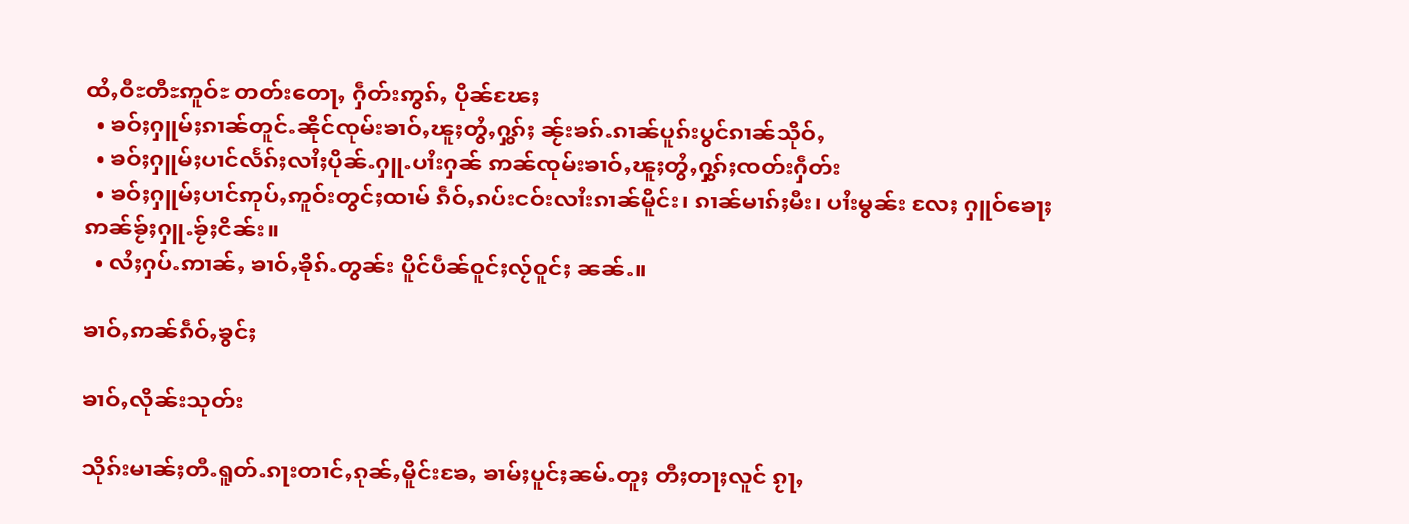ထႆႇဝီႊတီႊဢူဝ်ႊ တတ်းတေႃႇ ႁဵတ်းဢွၵ်ႇ ပိုၼ်ၽႄႈ
  • ၶဝ်ႈႁူမ်ႈၵၢၼ်တူင်ႉၼိုင်ၸုမ်းၶၢဝ်ႇၽူႈတွႆႇႁွၵ်ႈ ၼႂ်းၶၵ်ႉၵၢၼ်ပူၵ်းပွင်ၵၢၼ်သိုဝ်ႇ
  • ၶဝ်ႈႁူမ်ႈပၢင်လႅၵ်ႈလၢႆႈပိုၼ်ႉႁူႉပၢႆးႁၼ် ဢၼ်ၸုမ်းၶၢဝ်ႇၽူႈတွႆႇႁွၵ်ႈၸတ်းႁဵတ်း
  • ၶဝ်ႈႁူမ်ႈပၢင်ဢုပ်ႇဢူဝ်းတွင်ႈထၢမ် ၵဵဝ်ႇၵပ်းငဝ်းလၢႆးၵၢၼ်မိူင်း၊ ၵၢၼ်မၢၵ်ႈမီး၊ ပၢႆးမွၼ်း လႄႈ ႁူဝ်ၶေႃႈ ဢၼ်ၶႂ်ႈႁူႉၶႂ်ႈငိၼ်း။
  • လႆႈႁပ်ႉဢၢၼ်ႇ ၶၢဝ်ႇၶိုၵ်ႉတွၼ်း ပိူင်ပဵၼ်ဝူင်ႈလႂ်ဝူင်ႈ ၼၼ်ႉ။

ၶၢဝ်ႇဢၼ်ၵဵဝ်ႇၶွင်ႈ

ၶၢဝ်ႇလိုၼ်းသုတ်း

သိုၵ်းမၢၼ်ႈတီႉရူတ်ႉၵႃးတၢင်ႇၵုၼ်ႇမိူင်းၶႄႇ ၶၢမ်ႈပူင်ႈၼမ်ႉတူႈ တီႈတႃႈလူင် ၵႂႃႇ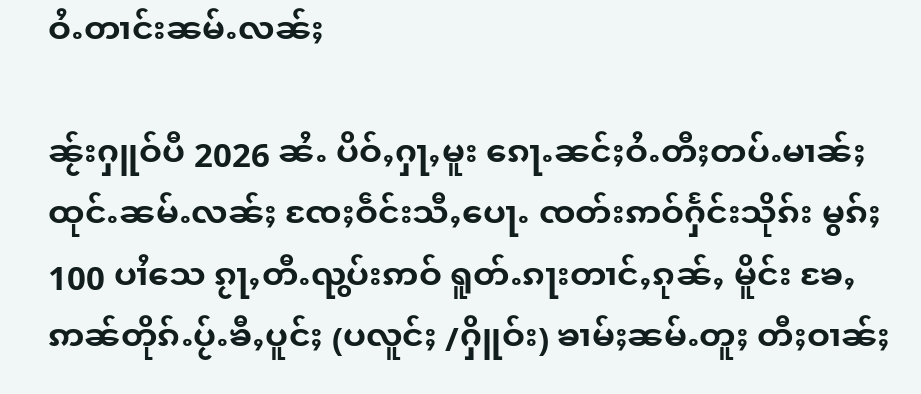ဝႆႉတၢင်းၼမ်ႉလၼ်ႈ

ၼႂ်းႁူဝ်ပီ 2026 ၼႆႉ ပိဝ်ႇႁႃႇမူး ၵေႃႉၼင်ႈဝႆႉတီႈတပ်ႉမၢၼ်ႈထုင်ႉၼမ်ႉလၼ်ႈ ၸႄႈဝဵင်းသီႇပေႃႉ ၸတ်းဢဝ်ႁႅင်းသိုၵ်း မွၵ်ႈ 100 ပၢႆသေ ၵႂႃႇတီႉၺွပ်းဢဝ် ရူတ်ႉၵႃးတၢင်ႇၵုၼ်ႇ မိူင်း ၶႄႇ ဢၼ်တိုၵ်ႉပႂ်ႉၶီႇပူင်ႈ (ပလူင်ႈ /ႁိူဝ်း) ၶၢမ်ႈၼမ်ႉတူႈ တီႈဝၢၼ်ႈ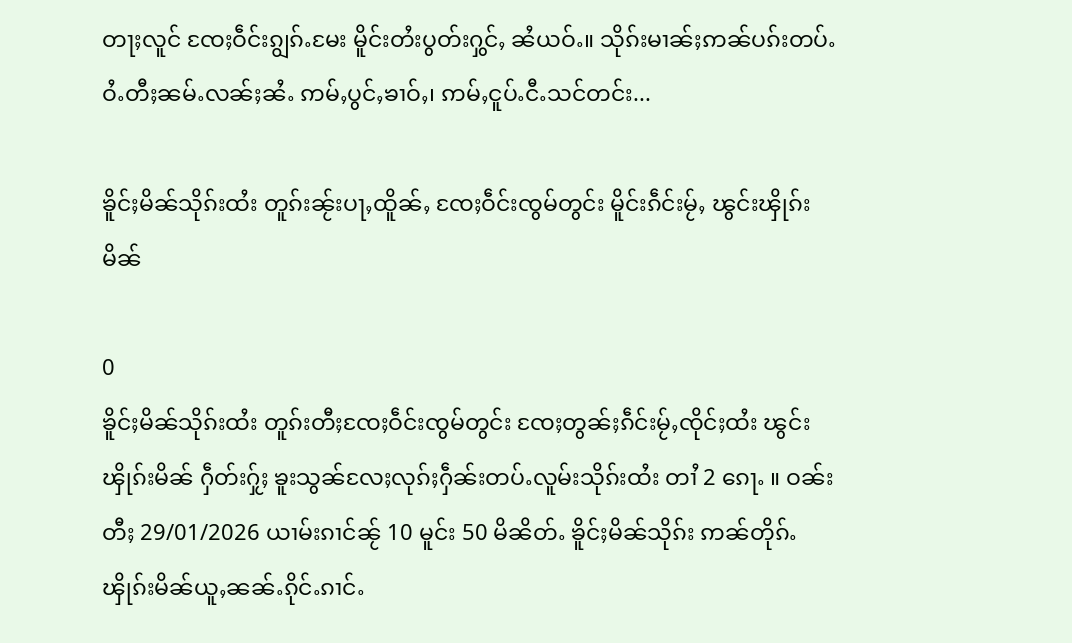တႃႈလူင် ၸႄႈဝဵင်းၵျွၵ်ႉမႄး မိူင်းတႆးပွတ်းႁွင်ႇ ၼႆယဝ်ႉ။ သိုၵ်းမၢၼ်ႈဢၼ်ပၵ်းတပ်ႉဝႆႉတီႈၼမ်ႉလၼ်ႈၼႆႉ ဢမ်ႇပွင်ႇၶၢဝ်ႇ၊ ဢမ်ႇငူပ်ႉငီႉသင်တင်း...

ၶိူင်ႈမိၼ်သိုၵ်းထႆး တူၵ်းၼႂ်းပႃႇထိူၼ်ႇ ၸႄႈဝဵင်းၸွမ်တွင်း မိူင်းၵဵင်းမႂ်ႇ ၽွင်းၾိုၵ်းမိၼ်

0
ၶိူင်ႈမိၼ်သိုၵ်းထႆး တူၵ်းတီႈၸႄႈဝဵင်းၸွမ်တွင်း ၸႄႈတွၼ်ႈၵဵင်းမႂ်ႇၸိုင်ႈထႆး ၽွင်းၾိုၵ်းမိၼ် ႁဵတ်းႁႂ်ႈ ၶူးသွၼ်လႄႈလုၵ်ႈႁဵၼ်းတပ်ႉလူမ်းသိုၵ်းထႆး တၢႆ 2 ၵေႃႉ ။ ဝၼ်းတီႈ 29/01/2026 ယၢမ်းၵၢင်ၼႂ် 10 မူင်း 50 မိၼိတ်ႉ ၶိူင်ႈမိၼ်သိုၵ်း ဢၼ်တိုၵ်ႉၾိုၵ်းမိၼ်ယူႇၼၼ်ႉၵိုင်ႉၵၢင်ႉ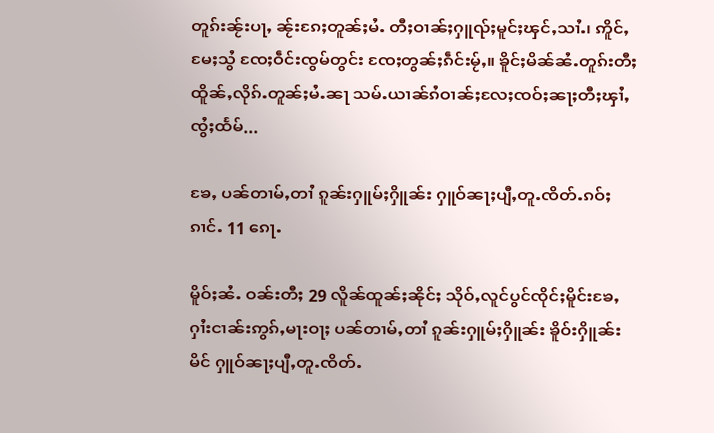တူၵ်းၼႂ်းပႃႇ ၼႂ်းၵႄႈတူၼ်ႈမႆႉ တီႈဝၢၼ်ႈႁူၺ်ႈမူင်ႈၾင်ႇသၢႆႉ၊ ဢိူင်ႇမႄႈသွႆ ၸႄႈဝဵင်းၸွမ်တွင်း ၸႄႈတွၼ်ႈၵဵင်းမႂ်ႇ။ ၶိူင်ႈမိၼ်ၼႆႉတူၵ်းတီႈထိူၼ်ႇလိုၵ်ႉတူၼ်ႈမႆႉၼႃ သမ်ႉယၢၼ်ၵႆဝၢၼ်ႈလႄႈၸဝ်ႈၼႃႈတီႈၾၢႆႇၸွႆႈထႅမ်...

ၶႄႇ ပၼ်တၢမ်ႇတၢႆ ၵူၼ်းႁူမ်ႈႁိူၼ်း ႁူဝ်ၼႃႈပျီႇတူႉၸိတ်ႉၵဝ်ႈၵၢင်ႉ 11 ၵေႃႉ

မိူဝ်ႈၼႆႉ ဝၼ်းတီႈ 29 လိူၼ်ထူၼ်ႈၼိုင်ႈ သိုဝ်ႇလူင်ပွင်ၸိုင်ႈမိူင်းၶႄႇ ႁၢႆးငၢၼ်းဢွၵ်ႇမႃးဝႃႈ ပၼ်တၢမ်ႇတၢႆ ၵူၼ်းႁူမ်ႈႁိူၼ်း ၶိူဝ်းႁိူၼ်း မိင် ႁူဝ်ၼႃႈပျီႇတူႉၸိတ်ႉ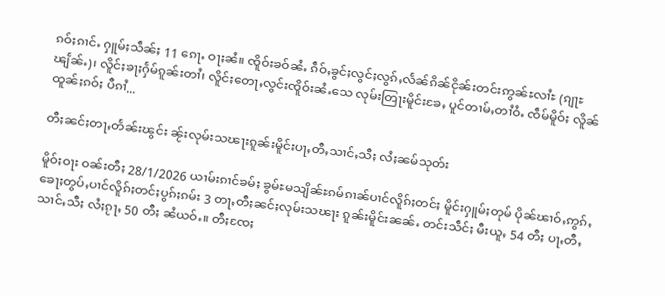ၵဝ်ႈၵၢင်ႉ ႁူမ်ႈသဵၼ်ႈ 11 ၵေႃႉ ဝႃႈၼႆ။ ၸိူဝ်းၶဝ်ၼႆႉ ၵဵဝ်ႇၶွင်ႈလွင်ႈလွၵ်ႇလႅၼ်ၵိၼ်ငိုၼ်းတင်းဢွၼ်ႊလၢႆႊ (ၵျႃႊၽျႅၼ်ႉ)၊ လိူင်ႈၶႃႈႁႅမ်ၵူၼ်းတၢႆ၊ လိူင်ႈတေႃႇလွင်းၸိူဝ်းၼႆႉသေ လုမ်းတြႃးမိူင်းၶႄႇ ပူင်တၢမ်ႇတၢႆဝႆႉ ၸဵမ်မိူဝ်ႈ လိူၼ်ထူၼ်ႈၵဝ်ႈ ပီၵၢႆ...

တီႈၼင်ႈတႃႇတႅၼ်းၽွင်း ၼႂ်းလုမ်းသၽႃးၵူၼ်းမိူင်းပႃႇတီႇသၢင်ႇသီႈ လႆႈၼမ်သုတ်း

မိူဝ်ႈဝႃး ဝၼ်းတီႈ 28/1/2026 ယၢမ်းၵၢင်ၶမ်ႈ ၶွမ်ႊမသျိၼ်ႊၵမ်ၵၢၼ်ပၢင်လိူၵ်ႈတင်ႈ မိူင်းႁူမ်ႈတုမ် ပိုၼ်ၽၢဝ်ႇဢွၵ်ႇ ၶေႃႈတွပ်ႇပၢင်လိူၵ်ႈတင်ႈပွၵ်ႈၵမ်း 3 တႃႇတီႈၼင်ႈလုမ်းသၽႃး ၵူၼ်းမိူင်းၼၼ်ႉ တင်းသဵင်ႈ မီးယူႇ 54 တီႈ ပႃႇတီႇသၢင်ႇသီႈ လႆႈၵႂႃႇ 50 တီႈ ၼႆယဝ်ႉ။ တီႈၸႄႈ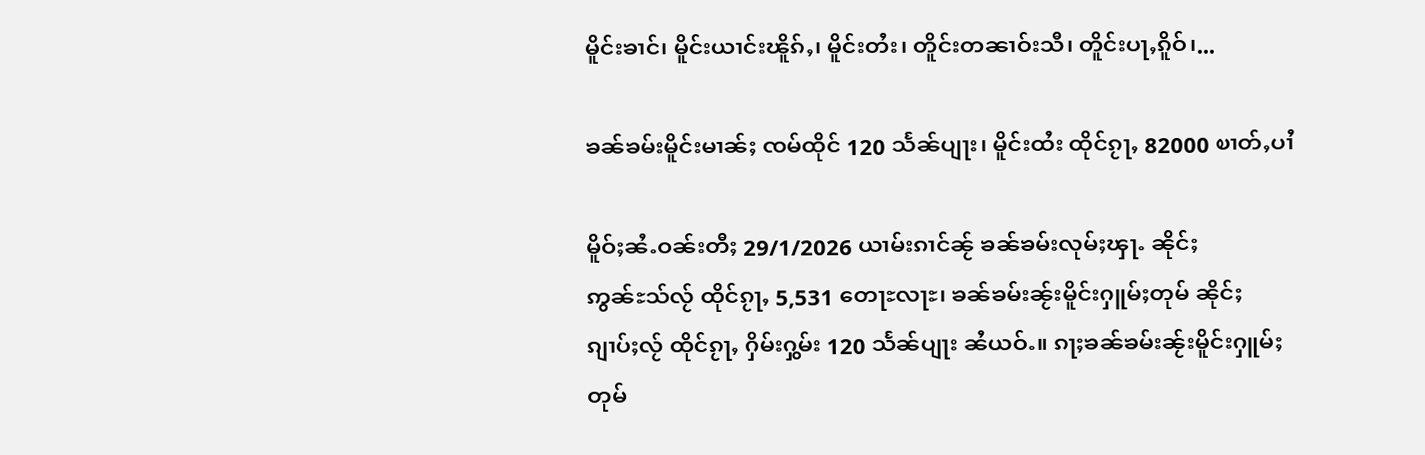မိူင်းၶၢင်၊ မိူင်းယၢင်းၽိူၵ်ႇ၊ မိူင်းတႆး၊ တိူင်းတၼၢဝ်းသီ၊ တိူင်းပႃႇၵိူဝ်၊...

ၶၼ်ၶမ်းမိူင်းမၢၼ်ႈ ၸမ်ထိုင် 120 သႅၼ်ပျႃး၊ မိူင်းထႆး ထိုင်ၵႂႃႇ 82000 ၿၢတ်ႇပၢႆ

မိူဝ်ႈၼႆႉဝၼ်းတီႈ 29/1/2026 ယၢမ်းၵၢင်ၼႂ် ၶၼ်ၶမ်းလုမ်ႈၾႃႉ ၼိုင်ႈဢွၼ်ႊသ်လႂ် ထိုင်ၵႂႃႇ 5,531 တေႃႊလႃႊ၊ ၶၼ်ၶမ်းၼႂ်းမိူင်းႁူမ်ႈတုမ် ၼိုင်ႈၵျၢပ်ႈလႂ် ထိုင်ၵႂႃႇ ႁိမ်းႁွမ်း 120 သႅၼ်ပျႃး ၼႆယဝ်ႉ။ ၵႃႈၶၼ်ၶမ်းၼႂ်းမိူင်းႁူမ်ႈတုမ်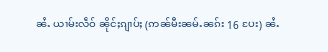ၼႆႉ ယၢမ်းလဵဝ် ၼိုင်ႈၵျၢပ်ႈ (ဢၼ်မီးၼမ်ႉၼၵ်း 16 ပႄး) ၼႆႉ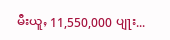မီးယူႇ 11,550,000 ပျႃး...